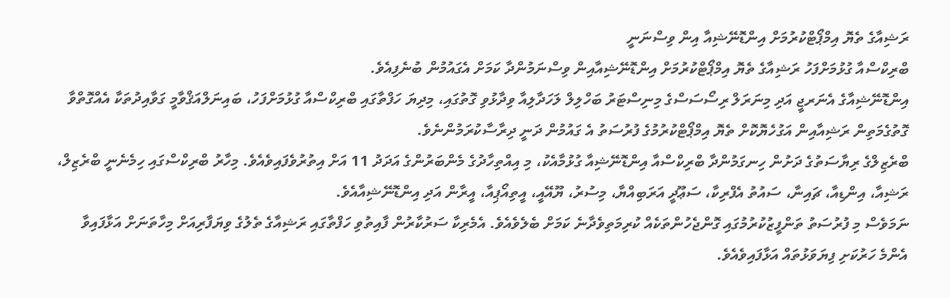ރަޝިއާގެ ތެޔޮ އިމްޕޯޓްކުރުމަށް އިންޑޮނޭޝިއާ އިން ވިސްނަނީ
ބްރިކްސްއާ ގުޅުމަށްފަހު ރަޝިއާގެ ތެޔޮ އިމްޕޯޓްކުރުމަށް އިންޑޮނޭޝިއާއިން ވިސްނަމުންދާ ކަމަށް އެގައުމުން ބުނެފިއެވެ.
އިންޑޮނޭޝިއާގެ އެނަރޖީ އަދި މިނަރަލް ރިސޯސަސްގެ މިނިސްޓަރު ބަހްލިލް ލަހަދާލިއާ ވިދާޅުވި ގޮތުގައި، މިދިޔަ ހަފްތާގައި ބްރިކްސްއާ ގުޅުމަށްފަހު، ބައިނަލްއަޤްވާމީ ގަވާއިދުތަކާ އެއްގޮތްވާ ގޮތުގެމަތިން ރަޝިއާއިން އަގުހެޔޮކޮށް ތެޔޮ އިމްޕޯޓްކުރުމުގެ ފުރުސަތު އެ ގައުމުން ދަނީ ދިރާސާކުރަމުންނެވެ.
ބްރެޒިލްގެ ރިޔާސަތުގެ ދަށުން ހިނގަމުންދާ ބްރިކްސްއާ އިންޑޮނޭޝިއާ ގުޅުމާއެކު، މި އިއްތިހާދުގެ މެންބަރުންގެ އަދަދު 11 އަށް އިތުރުވެފައިވެއެވެ. މިހާރު ބްރިކްސްގައި ހިމެނެނީ ބްރެޒިލް، ރަޝިއާ، އިންޑިއާ، ޗައިނާ، ސައުތު އެފްރިކާ، ސަޢޫދީ އަރަބިއްޔާ، މިސުރު، ޔޫއޭއީ، އީތިއޯޕިއާ، އީރާން އަދި އިންޑޮނޭޝިއާއެވެ.
ނަމަވެސް މި ފުރުސަތު ތަންފީޒުކުރުމުގައި ގޮންޖެހުންތަކެއް ކުރިމަތިވެދާނެ ކަމަށް ބެލެވެއެވެ. އެމެރިކާ ސަރުކާރުން ފާއިތުވި ހަފްތާގައި ރަޝިއާގެ ތެލުގެ ވިޔަފާރިއަށް މިހާތަނަށް އަޅާފައިވާ އެންމެ ހަރުކަށި ފިޔަވަޅުތައް އަޅާފައިވެއެވެ.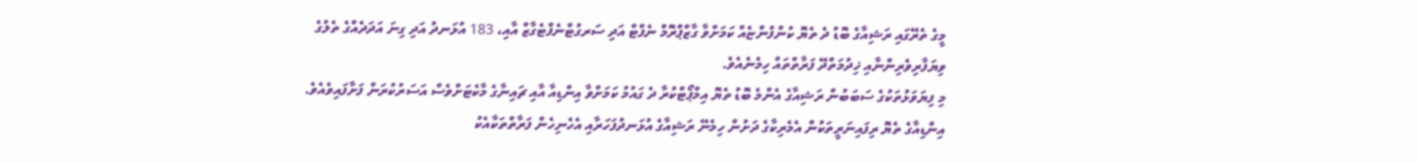މީގެ ތެރޭގައި ރަޝިއާގެ ބޮޑު ދެ ތެޔޮ ކުންފުންޏެއް ކަމަށްވާ ގާޒްޕްރޮމް ނެފްޓް އަދި ސަރގުޓްނެފްޓެގާޒް އާއި، 183 އުޅަނދު އަދި ގިނަ އަދަދެއްގެ ތެލުގެ ވިޔަފާރިވެރިންނާއި ޚިދުމަތްދޭ ފަރާތްތައް ހިމެނެއެވެ.
މި ފިޔަވަޅުތަކުގެ ސަބަބުން ރަޝިއާގެ އެންމެ ބޮޑު ތެޔޮ އިމްޕޯޓްކުރާ ދެ ގައުމު ކަމަށްވާ އިންޑިއާ އާއި ޗައިނާގެ މާކެޓަށްވެސް އަސަރުކުރަން ފަށާފައިވެއެވެ. އިންޑިއާގެ ތެޔޮ ރިފައިނަރީތަކުން އެމެރިކާގެ ދަށުން ހިމެނޭ ރަޝިއާގެ އުޅަނދުފަހަރާއި އެހެނިހެން ފަރާތްތަކާއެކު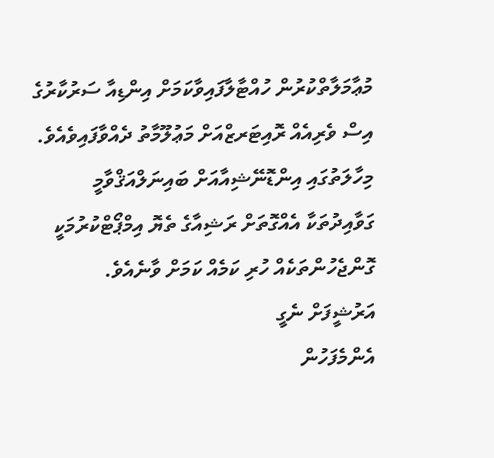މުޢާމަލާތްކުރުން ހުއްޓާލާފައިވާކަމަށް އިންޑިއާ ސަރުކާރުގެ އިސް ވެރިއެއް ރޮއިޓަރޒްއަށް މަޢުލޫމާތު ދެއްވާފައިވެއެވެ.
މިހާލަތުގައި އިންޑޮނޭޝިއާއަށް ބައިނަލްއަޤްވާމީ ގަވާއިދުތަކާ އެއްގޮތަށް ރަޝިއާގެ ތެޔޮ އިމްޕޯޓްކުރުމަކީ ގޮންޖެހުންތަކެއް ހުރި ކަމެއް ކަމަށް ވާނެއެވެ.
އަރުޝީފަށް ނެގީ
އެންމެފަހުން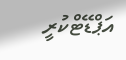އަޕްޑޭޓްކުރީ